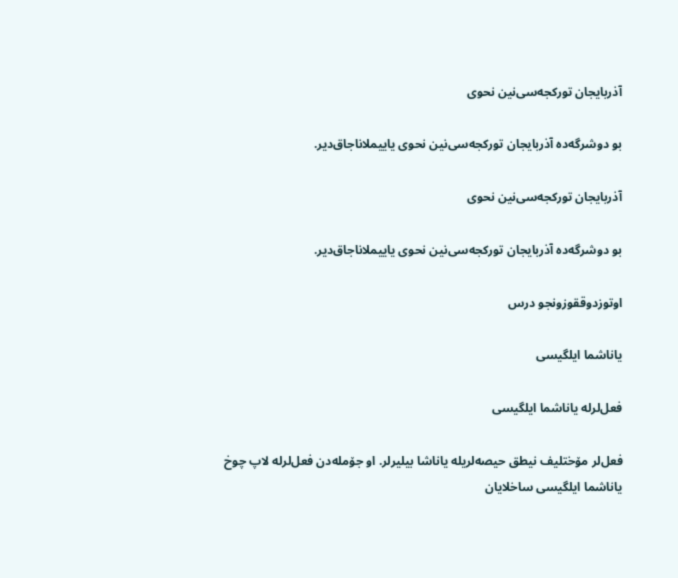آذربایجان تورکجه‌سی‌نین نحوی

بو دوشرگه‌ده آذربایجان تورکجه‌سی‌نین نحوی یاییملاناجاق‌دیر.

آذربایجان تورکجه‌سی‌نین نحوی

بو دوشرگه‌ده آذربایجان تورکجه‌سی‌نین نحوی یاییملاناجاق‌دیر.

اوتوزدوققوزونجو درس

یاناشما ایلگیسى

فعل‌لرله یاناشما ایلگیسى

فعل‌لر مۆختلیف نیطق حیصه‌لریله یاناشا بیلیرلر. او جۆمله‌دن فعل‌لرله لاپ چوخ یاناشما ایلگیسى ساخلایان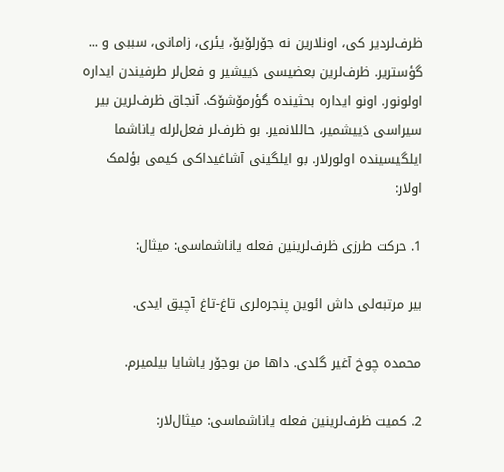ظرف‌لردیر کى، اونلارین نه جۆرلۆیۆ، یئرى، زامانى، سببى و ...  گؤستریر. ظرف‌لرین بعضیسى دَییشیر و فعل‌لر طرفیندن ایداره اولونور. اونو ایداره بحثینده گؤرمۆشۆک. آنجاق ظرف‌لرین بیر سیراسى دَییشمیر، حاللانمیر. بو ظرف‌لر فعل‌لرله یاناشما ایلگیسینده اولورلار. بو ایلگینى آشاغیداکى کیمى بؤلمک اولار:

1. حرکت طرزى ظرف‌لرینین فعله یاناشماسى: میثال:

بیر مرتبه‌لى داش ائوین پنجره‌لرى تاغ-تاغ آچیق ایدى.

محمده چوخ آغیر گلدى. داها من بوجۆر یاشایا بیلمیرم.

2. کمیت ظرف‌لرینین فعله یاناشماسى: میثال‌لار: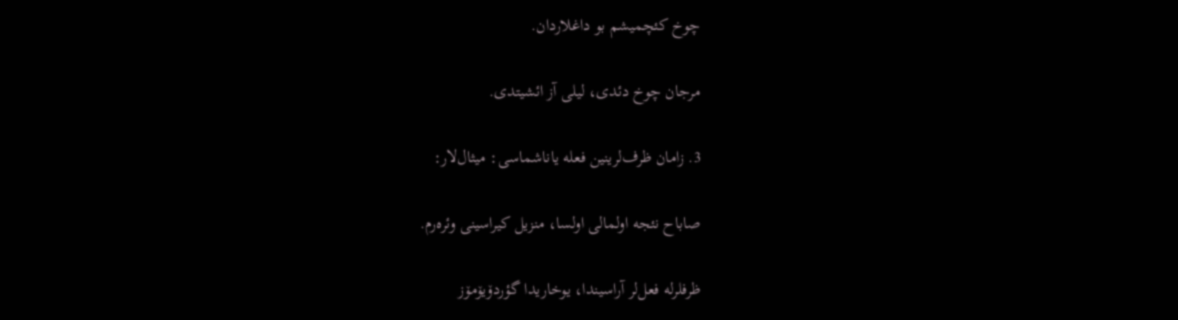چوخ کئچمیشم بو داغلاردان.

مرجان چوخ دئدى، لیلى آز ائشیتدى.

3. زامان ظرف‌لرینین فعله یاناشماسى: میثال‌لار:

صاباح نئجه اولمالى اولسا، منزیل کیراسینى وئره‌رم.

ظرفلرله فعل‌لر آراسیندا، یوخاریدا گؤردۆیۆمۆز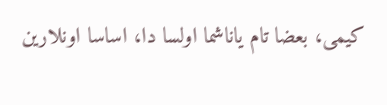کیمى، بعضا تام یاناشما اولسا دا، اساسا اونلارین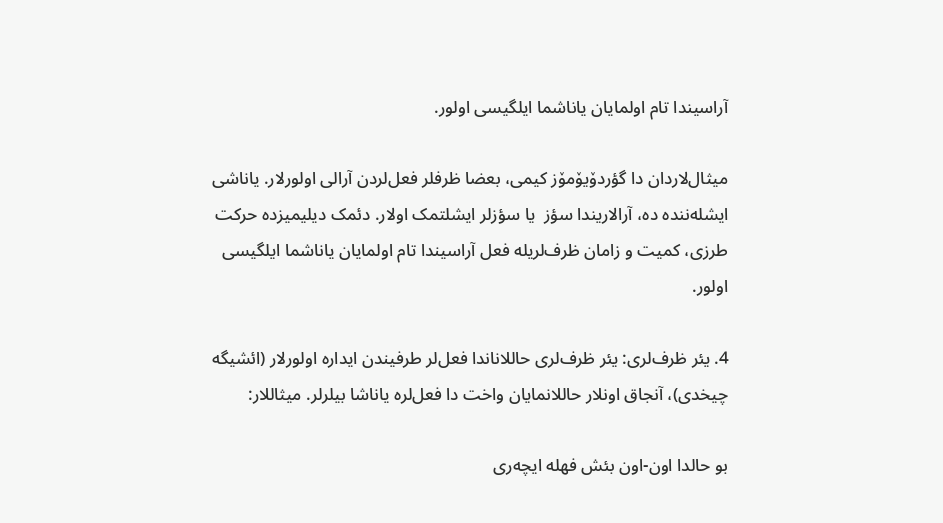آراسیندا تام اولمایان یاناشما ایلگیسى اولور.

میثال‌لاردان دا گؤردۆیۆمۆز کیمى، بعضا ظرفلر فعل‌لردن آرالى اولورلار. یاناشى ایشله‌ننده ده، آرالاریندا سؤز  یا سؤزلر ایشلتمک اولار. دئمک دیلیمیزده حرکت طرزى، کمیت و زامان ظرف‌لریله فعل آراسیندا تام اولمایان یاناشما ایلگیسى اولور.

4. یئر ظرف‌لرى: یئر ظرف‌لرى حاللاناندا فعل‌لر طرفیندن ایداره اولورلار (ائشیگه چیخدى)، آنجاق اونلار حاللانمایان واخت دا فعل‌لره یاناشا بیلرلر. میثاللار:

بو حالدا اون-اون بئش فهله ایچه‌رى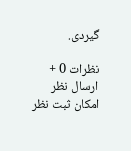گیردى.

نظرات 0 + ارسال نظر
امکان ثبت نظر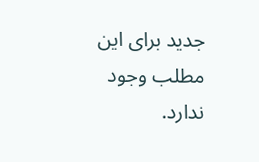جدید برای این مطلب وجود ندارد.